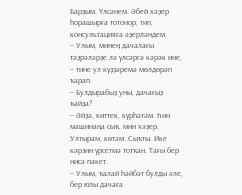Барҙым. Үлсәнем. Әбей хәҙер һорашырға тотонор, тип, консультацияға әҙерләндем.
– Улым, минең дачалағы тәҙрәләрҙе лә үлсәргә кәрәк ине, – тине ул күҙҙәремә мөлдөрәп ҡарап.
– Булдырабыҙ уны, дачағыҙ ҡайҙа?
– Әйҙә, киттек, күрһәтәм. Һин машинаңа сыҡ, мин хәҙер.
Ултырам, көтәм. Сыҡты. Ике кәрзин үрсетмә тотҡан. Тағы бер нисә пакет.
– Улым, ҡалай һәйбәт булды әле, бер юлы дачаға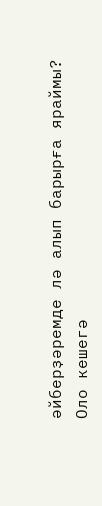әйберҙәремде лә алып барырға яраймы?
Оло кешегә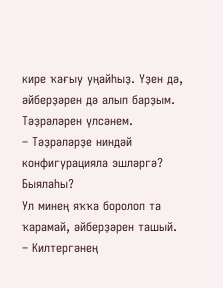кире ҡағыу уңайһыҙ. Үҙен дә, әйберҙәрен дә алып барҙым. Тәҙрәләрен үлсәнем.
– Тәҙрәләрҙе ниндәй конфигурацияла эшләргә? Быялаһы?
Ул минең яҡҡа боролоп та ҡарамай, әйберҙәрен ташый.
– Килтергәнең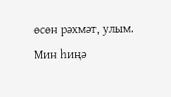өсөн рәхмәт, улым. Мин һиңә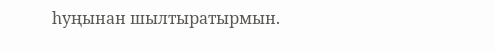һуңынан шылтыратырмын.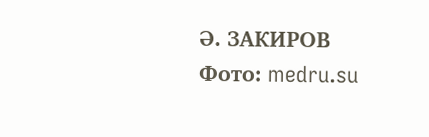Ә. ЗАКИРОВ
Фото: medru.su